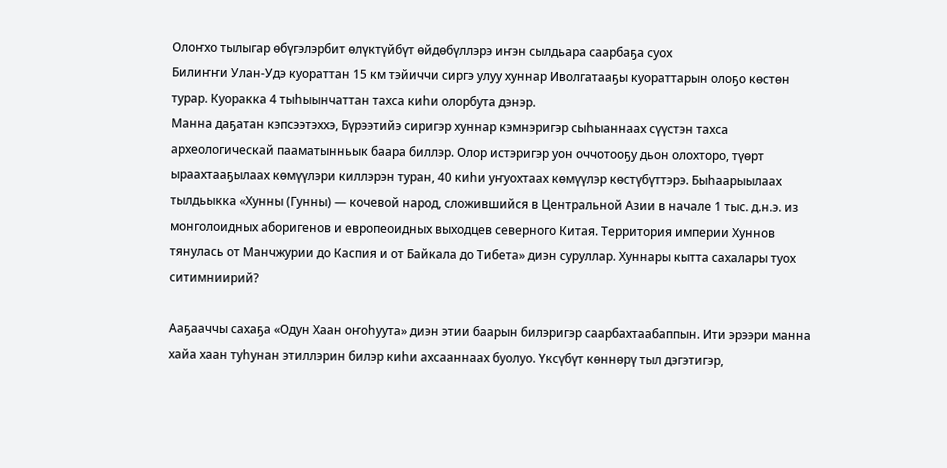Олоҥхо тылыгар өбүгэлэрбит өлүктүйбүт өйдөбүллэрэ иҥэн сылдьара саарбаҕа суох
Билиҥҥи Улан-Удэ куораттан 15 км тэйиччи сиргэ улуу хуннар Иволгатааҕы куораттарын олоҕо көстөн турар. Куоракка 4 тыһыынчаттан тахса киһи олорбута дэнэр.
Манна даҕатан кэпсээтэххэ, Бүрээтийэ сиригэр хуннар кэмнэригэр сыһыаннаах сүүстэн тахса археологическай пааматынньык баара биллэр. Олор истэригэр уон оччотооҕу дьон олохторо, түөрт ыраахтааҕылаах көмүүлэри киллэрэн туран, 40 киһи уҥуохтаах көмүүлэр көстүбүттэрэ. Быһаарыылаах тылдьыкка «Хунны (Гунны) — кочевой народ, сложившийся в Центральной Азии в начале 1 тыс. д.н.э. из монголоидных аборигенов и европеоидных выходцев северного Китая. Территория империи Хуннов тянулась от Манчжурии до Каспия и от Байкала до Тибета» диэн суруллар. Хуннары кытта сахалары туох ситимниирий?

Ааҕааччы сахаҕа «Одун Хаан оҥоһуута» диэн этии баарын билэригэр саарбахтаабаппын. Ити эрээри манна хайа хаан туһунан этиллэрин билэр киһи ахсааннаах буолуо. Үксүбүт көннөрү тыл дэгэтигэр,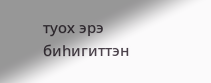туох эрэ биһигиттэн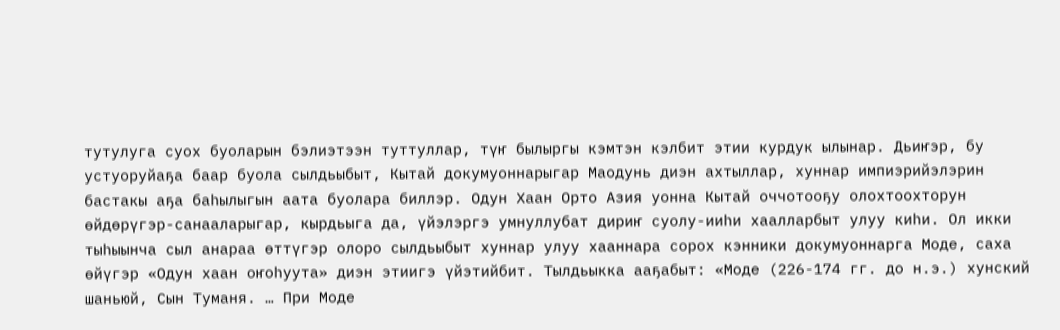тутулуга суох буоларын бэлиэтээн туттуллар, түҥ былыргы кэмтэн кэлбит этии курдук ылынар. Дьиҥэр, бу устуоруйаҕа баар буола сылдьыбыт, Кытай докумуоннарыгар Маодунь диэн ахтыллар, хуннар импиэрийэлэрин бастакы аҕа баһылыгын аата буолара биллэр. Одун Хаан Орто Азия уонна Кытай оччотооҕу олохтоохторун өйдөрүгэр-санааларыгар, кырдьыга да, үйэлэргэ умнуллубат дириҥ суолу-ииһи хаалларбыт улуу киһи. Ол икки тыһыынча сыл анараа өттүгэр олоро сылдьыбыт хуннар улуу хааннара сорох кэнники докумуоннарга Моде, саха өйүгэр «Одун хаан оҥоһуута» диэн этиигэ үйэтийбит. Тылдьыкка ааҕабыт: «Моде (226-174 гг. до н.э.) хунский шаньюй, Сын Туманя. … При Моде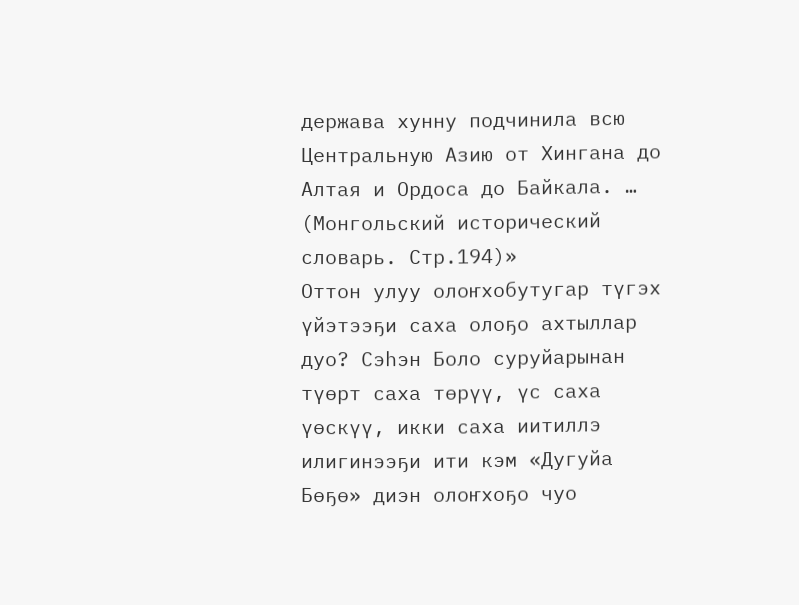держава хунну подчинила всю Центральную Азию от Хингана до Алтая и Ордоса до Байкала. … (Монгольский исторический словарь. Стр.194)»
Оттон улуу олоҥхобутугар түгэх үйэтээҕи саха олоҕо ахтыллар дуо? Сэһэн Боло суруйарынан түөрт саха төрүү, үс саха үөскүү, икки саха иитиллэ илигинээҕи ити кэм «Дугуйа Бөҕө» диэн олоҥхоҕо чуо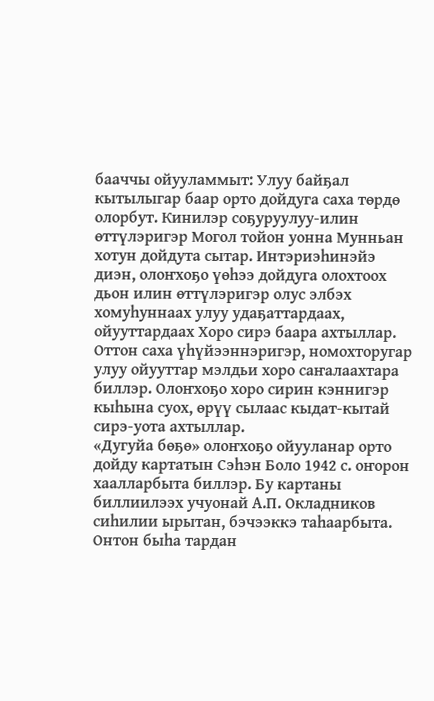бааччы ойууламмыт: Улуу байҕал кытылыгар баар орто дойдуга саха төрдө олорбут. Кинилэр соҕуруулуу-илин өттүлэригэр Могол тойон уонна Мунньан хотун дойдута сытар. Интэриэһинэйэ диэн, олоҥхоҕо үөһээ дойдуга олохтоох дьон илин өттүлэригэр олус элбэх хомуһуннаах улуу удаҕаттардаах, ойууттардаах Хоро сирэ баара ахтыллар. Оттон саха үһүйээннэригэр, номохторугар улуу ойууттар мэлдьи хоро саҥалаахтара биллэр. Олоҥхоҕо хоро сирин кэннигэр кыһына суох, өрүү сылаас кыдат-кытай сирэ-уота ахтыллар.
«Дугуйа бөҕө» олоҥхоҕо ойууланар орто дойду картатын Сэһэн Боло 1942 с. оҥорон хаалларбыта биллэр. Бу картаны биллиилээх учуонай А.П. Окладников сиһилии ырытан, бэчээккэ таһаарбыта. Онтон быһа тардан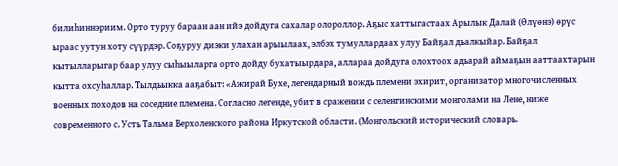билиһиннэриим. Орто туруу бараан аан ийэ дойдуга сахалар олороллор. Аҕыс хаттыгастаах Арылык Далай (Өлүөнэ) өрүс ыраас уутун хоту сүүрдэр. Соҕуруу диэки улахан арыылаах, элбэх тумуллардаах улуу Байҕал дьалкыйар. Байҕал кытылларыгар баар улуу сыһыыларга орто дойду бухатыырдара, аллараа дойдуга олохтоох адьарай аймаҕын ааттаахтарын кытта охсуһаллар. Тылдьыкка ааҕабыт: «Ажирай Бухе, легендарный вождь племени эхирит, организатор многочисленных военных походов на соседние племена. Согласно легенде, убит в сражении с селенгинскими монголами на Лене, ниже современного с. Усть Тальма Верхоленского района Иркутской области. (Монгольский исторический словарь.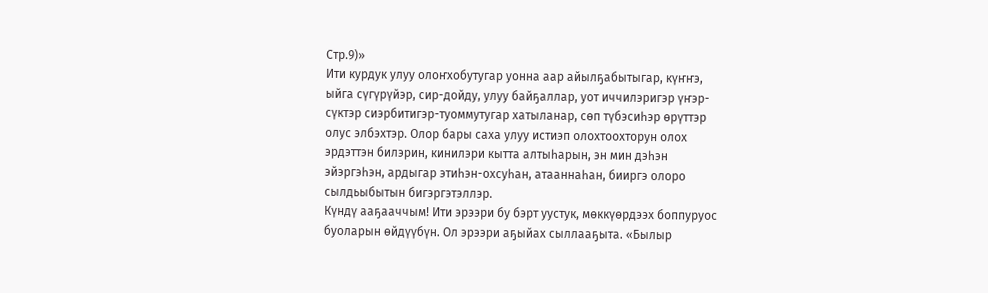Стр.9)»
Ити курдук улуу олоҥхобутугар уонна аар айылҕабытыгар, күҥҥэ, ыйга сүгүрүйэр, сир-дойду, улуу байҕаллар, уот иччилэригэр үҥэр-сүктэр сиэрбитигэр-туоммутугар хатыланар, сөп түбэсиһэр өрүттэр олус элбэхтэр. Олор бары саха улуу истиэп олохтоохторун олох эрдэттэн билэрин, кинилэри кытта алтыһарын, эн мин дэһэн эйэргэһэн, ардыгар этиһэн-охсуһан, атааннаһан, бииргэ олоро сылдьыбытын бигэргэтэллэр.
Күндү ааҕааччым! Ити эрээри бу бэрт уустук, мөккүөрдээх боппуруос буоларын өйдүүбүн. Ол эрээри аҕыйах сыллааҕыта. «Былыр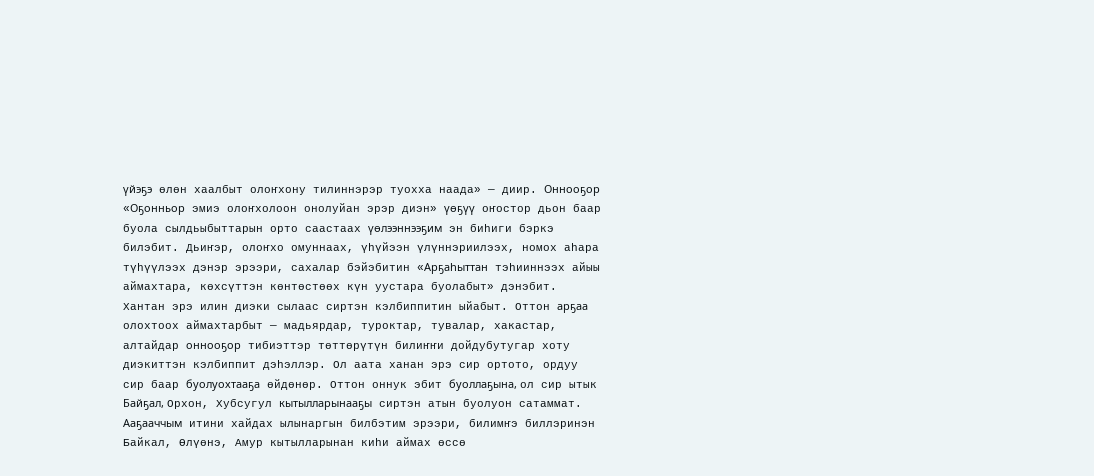үйэҕэ өлөн хаалбыт олоҥхону тилиннэрэр туохха наада» — диир. Оннооҕор «Оҕонньор эмиэ олоҥхолоон онолуйан эрэр диэн» үөҕүү оҥостор дьон баар буола сылдьыбыттарын орто саастаах үөлээннээҕим эн биһиги бэркэ билэбит. Дьиҥэр, олоҥхо омуннаах, үһүйээн үлүннэриилээх, номох аһара түһүүлээх дэнэр эрээри, сахалар бэйэбитин «Арҕаһыттан тэһииннээх айыы аймахтара, көхсүттэн көнтөстөөх күн уустара буолабыт» дэнэбит. Хантан эрэ илин диэки сылаас сиртэн кэлбиппитин ыйабыт. Оттон арҕаа олохтоох аймахтарбыт — мадьярдар, туроктар, тувалар, хакастар, алтайдар оннооҕор тибиэттэр төттөрүтүн билиҥҥи дойдубутугар хоту диэкиттэн кэлбиппит дэһэллэр. Ол аата ханан эрэ сир ортото, ордуу сир баар буолуохтааҕа өйдөнөр. Оттон оннук эбит буоллаҕына, ол сир ытык Байҕал, Орхон, Хубсугул кытылларынааҕы сиртэн атын буолуон сатаммат. Ааҕааччым итини хайдах ылынаргын билбэтим эрээри, билимҥэ биллэринэн Байкал, Өлүөнэ, Амур кытылларынан киһи аймах өссө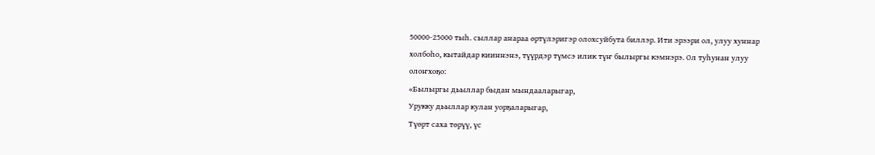50000-25000 тыһ. сыллар анараа өртүлэригэр олохсуйбута биллэр. Ити эрээри ол, улуу хуннар холбоһо, кытайдар кииннэнэ, түүрдэр түмсэ илик түҥ былыргы кэмнэрэ. Ол туһунан улуу олоҥхоҕо:
«Былыргы дьыллар быдан мындааларыгар,
Урукку дьыллар кулан уорҕаларыгар,
Түөрт саха төрүү, үс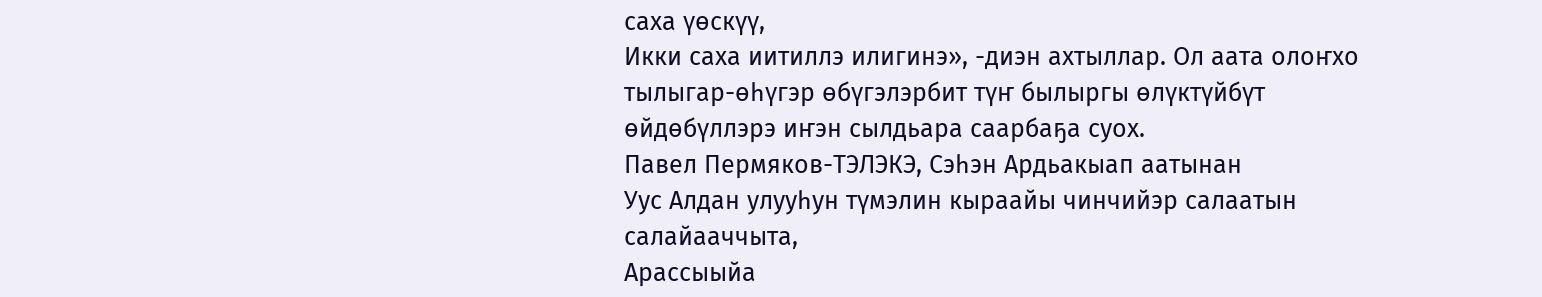саха үөскүү,
Икки саха иитиллэ илигинэ», -диэн ахтыллар. Ол аата олоҥхо тылыгар-өһүгэр өбүгэлэрбит түҥ былыргы өлүктүйбүт өйдөбүллэрэ иҥэн сылдьара саарбаҕа суох.
Павел Пермяков-ТЭЛЭКЭ, Сэһэн Ардьакыап аатынан
Уус Алдан улууһун түмэлин кыраайы чинчийэр салаатын салайааччыта,
Арассыыйа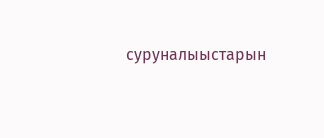суруналыыстарын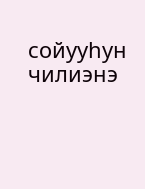сойууһун чилиэнэ